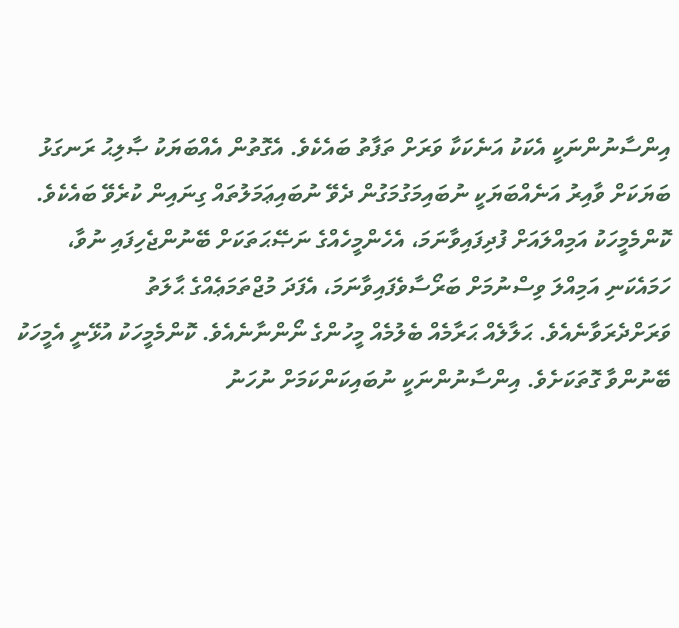އިންސާނުންނަކީ އެކަކު އަނެކަކާ ވަރަށް ތަފާތު ބައެކެވެ. އެގޮތުން އެއްބަޔަކު ޞާލިޙު ރަނގަޅު ބަޔަކަށް ވާއިރު އަނެއްބަޔަކީ ނުބައިމަގުމަގުން ދެވޭ ނުބައިޢަމަލުތައް ގިނައިން ކުރެވޭ ބައެކެވެ. ކޮންމެމީހަކު އަމިއްލައަށް ފުދިފައިވާނަމަ، އެހެންމީހެއްގެ ނަޞޭޙަތަކަށް ބޭނުންޖެހިފައި ނުވާ، ހަމައެކަނި އަމިއްލަ ވިސްނުމަށް ބަރޯސާވެފައިވާނަމަ، އެފަދަ މުޖްތަމަޢެއްގެ ޙާލަތު ވަރަށްދެރަވާނެއެވެ. ޙަލާލެއް ޙަރާމެއް ބެލުމެއް މީހުންގެ ނޯންނާނެއެވެ. ކޮންމެމީހަކު އުޅޭނީ އެމީހަކު ބޭނުންވާ ގޮތަކަށެވެ. އިންސާނުންނަކީ ނުބައިކަންކަމަށް ނުހަނު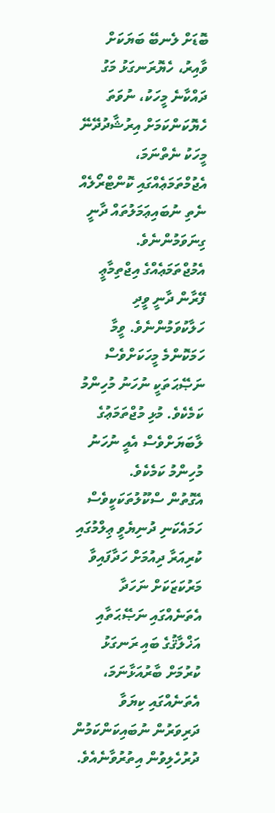ބޮޑަށް ލެނބޭ ބަޔަކަށް ވާއިރު، ހެޔޮރަނގަޅު މަގު ދައްކާނެ މީހަކު، ނުވަތަ ހެޔޮކަންކަމަށް އިރުޝާދުދޭނޭ މީހަކު ނެތްނަމަ، އެޖުމްތަމަޢެއްގައި ކޮންޓްރޯލެއް ނެތި ނުބައިޢަމަލުތައް ދާނީ ގިނަވަމުންނެވެ. އެމުޖްތަމަޢެއްގެ އިޖްތިމާޢީ ފޭރާން ދާނީ ވީދި ހަލާކުވަމުންނެވެ. ވީމާ ހަމަކޮންމެ މީހަކަށްވެސް ނަޞޭޙަތަކީ ނުހަނު މުހިންމު ކަމެކެވެ. މުޅި މުޖްތަމަޢުގެ ލާބަޔަށްވެސް އެއީ ނުހަނު މުހިންމު ކަމެކެވެ.
އެގޮތުން ސްކޫލުތަކަކީވެސް ހަމައެކަނި ދުނިޔެވީ ޢިލްމުގައި ކުރިއަރާ ދިއުމަށް ހަދާފައިވާ މަރުކަޒަކަށް ނަހަދާ އެތަނެއްގައި ނަޞޭޙަތާއި އަޚްލާޤުގެ ބައި ރަނގަޅު ކުރުމަށް ބާރުއަޅާނަމަ، އެތަނެއްގައި ކިޔަވާ ދަރިވަރުން ނުބައިކަންކަމުން ދުރުހެލިވުން އިތުރުވާނެއެވެ.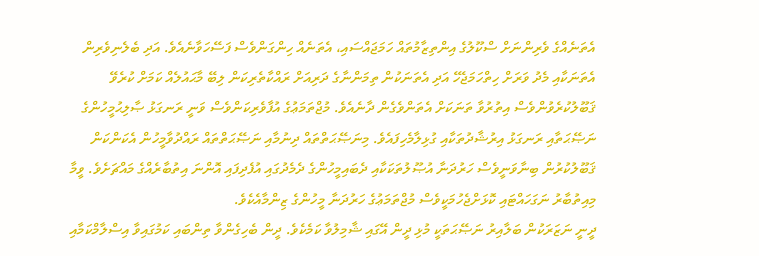އެތަނެއްގެ ވެރިންނަށް ސްކޫލުގެ އިންތިޒާމުތައް ހަމަޖައްސައި، އެތަނެއް ހިންގަންވެސް ފަސޭހަވާނެއެވެ. އަދި ބެލެނިވެރިން އެތަނަކާއި މެދު ވަރަށް ހިތްހަމަޖެހޭ އަދި އެތަނަކުން ތިމަންނާގެ ދަރިއަށް ރައްކާތެރިކަން ލިބޭ މާޙައުލެއް ކަމަށް ކުރެވޭ ޤަބޫލުކުރެވުންވެސް އިތުރުވާ ތަނަކަށް އެތަންވެގެން ދާނެއެވެ. މުޖްތަމަޢުގެ އުފާވެރިކަންވެސް ވަނީ ރަނގަޅު ޞާލިޙުމީހުންގެ ނަޞޭޙަތާއި ރަނގަޅު އިރުޝާދުތަކާއި ގުޅިލާމެހިފައެވެ. މިނަޞޭޙަތްތައް ދިނުމާއި ނަޞޭޙަތްތައް ރައްދުވާމީހުން އެކަންކަން ޤަބޫލުކުރުން ބިނާވަނީވެސް ހަރުދަނާ އުޞޫލުތަކަކާއި ދެބައިމީހުންގެ ދެމެދުގައި އުފެދިފައި އޮންނަ އިތުބާރެއްގެ މައްޗަށެވެ. ވީމާ މިއިތުބާރު ނަގަހައްޓައި ކޮޅަށްޖެހުމަކީވެސް މުޖްތަމަޢުގެ ހަރުދަނާ މީހުންގެ ޒިންމާއެކެވެ.
ދީނީ ނަޒަރަކުން ބަލާއިރު ނަޞޭޙަތަކީ މުޅި ދީން އޭގައި ޝާމިލުވާ ކަމެކެވެ. ދީން ބެހިގެންވާ ތިންބައި ކަމުގައިވާ އިސްލާމްކަމާއި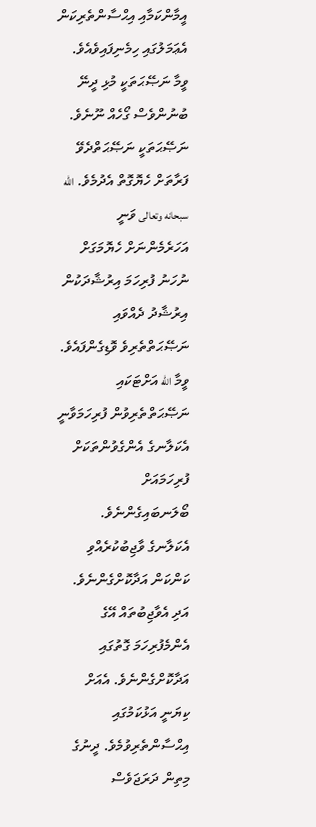އީމާންކަމާއި އިޙްސާންތެރިކަން އެޢަމަލުގައި ހިމެނިފައިވެއެވެ. ވީމާ ނަޞޭޙަތަކީ މުޅި ދީނޭ ބުނުންވެސް ގޯހެއް ނޫނެވެ. ނަޞޭޙަތަކީ ނަޞޭޙަތްދެވޭ ފަރާތަށް ހެޔޮގޮތް އެދުމެވެ. الله سبحانه وتعالى ވަނީ އަހަރެމެންނަށް ހެޔޮމަގަށް ނުހަނު ފުރިހަމަ އިރުޝާދަކުން އިރުޝާދު ދެއްވައި ނަޞޭޙަތްތެރިވެ ވޮޑިގެންފައެވެ. ވީމާ الله އަށްޓަކައި ނަޞޭޙަތްތެރިވުން ފުރިހަމަވާނީ އެކަލާނގެ އެންގެވުންތަކަށް ފުރިހަމައަށް ބޯލަނބައިގެންނެވެ. އެކަލާނގެ ވާޖިބުކުރެއްވި ކަންކަން އަދާކޮށްގެންނެވެ. އަދި އެވާޖިބުތައް އޭގެ އެންމެފުރިހަމަ ގޮތުގައި އަދާކޮށްގެންނެވެ. އެއަށް ކިޔަނީ އަޅުކަމުގައި އިޙްސާންތެރިވުމެވެ. ދީނުގެ މިތިން ދަރަޖަވެސް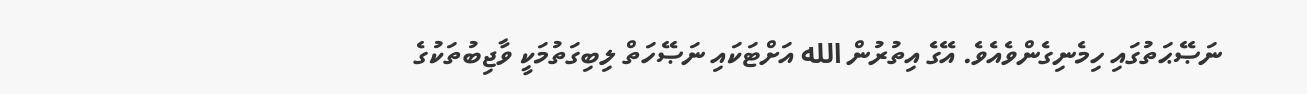ނަޞޭޙަތުގައި ހިމެނިގެންވެއެވެ. އޭގެ އިތުރުން الله އަށްޓަކައި ނަޞޭހަތް ލިބިގަތުމަކީ ވާޖިބުތަކުގެ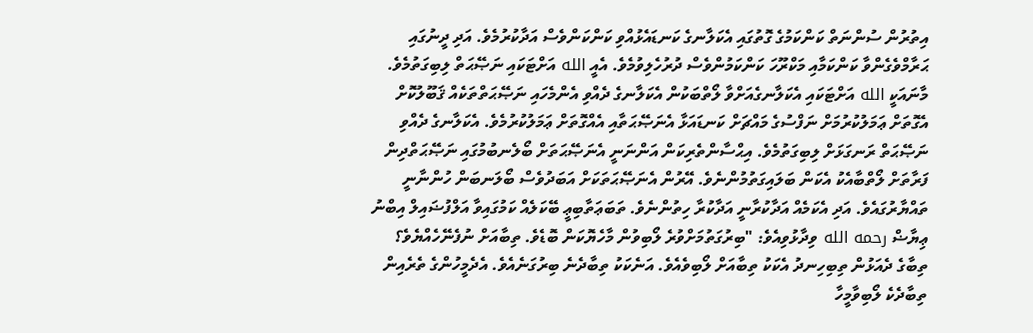އިތުރުން ސުންނަތް ކަންކަމުގެ ގޮތުގައި އެކަލާނގެ ކަނޑައެޅުއްވި ކަންކަންވެސް އަދާކުރުމެވެ. އަދި ދީނުގައި ޙަރާމްވެގެންވާ ކަންކަމާއި މަކްރޫހަ ކަންކަމުންވެސް ދުރުހެލިވުމެވެ. އެއީ الله އަށްޓަކައި ނަޞޭޙަތް ލިބިގަތުމެވެ. މާނައަކީ الله އަށްޓަކައި އެކަލާނގެއަށްވާ ލޯތްބަކުން އެކަލާނގެ ދެއްވި އެންމެހައި ނަޞޭޙަތްތަކެއް ޤަބޫލުކޮށް އެގޮތަށް ޢަމަލުކުރުމަށް ނަފްސުގެ މައްޗަށް ކަނޑައަޅާ އެނަޞޭޙަތާއި އެއްގޮތަށް ޢަމަލުކުރުމެވެ. އެކަލާނގެ ދެއްވި ނަޞޭޙަތް ރަނގަޅަށް ލިބިގަތުމެވެ. އިޙްސާންތެރިކަން އަންނަނީ އެނަޞޭޙަތަށް ބޯލެނބުމުގައި ނަޞޭޙަތްދިން ފަރާތަށް ލޯތްބާއެކު އެކަން ބަލައިގަތުމުންނެވެ. އޭރުން އެނަޞޭޙަތަކަށް އަބަދުވެސް ބޯލަނބަން ހުންނާނީ ތައްޔާރުގައެވެ. އަދި އެކަމެއް އަދާކުރާނީ އަދާކުރާ ހިތުންނެވެ. ތަބަޢަތާބިޢީ ބޭކަލެއް ކަމުގައިވާ އަލްފުޟައިލް އިބްނު ޢިޔާޟް رحمه الله ވިދާޅުވިއެވެ: "ބިރުގަތުމަށްވުރެ ލޯބިވުން މާހެޔޮކަން ބޮޑެވެ. ތިބާއަށް ނުފެނޭހެއްޔެވެ؟ ތިބާގެ ދެއަޅުން ތިބިހިނދު އެކަކު ތިބާއަށް ލޯބިވެއެވެ. އަނެކަކު ތިބާދެނެ ބިރުގަނެއެވެ. އެދެމީހުންގެ ތެރެއިން ތިބާދެކެ ލޯބިވާމީހާ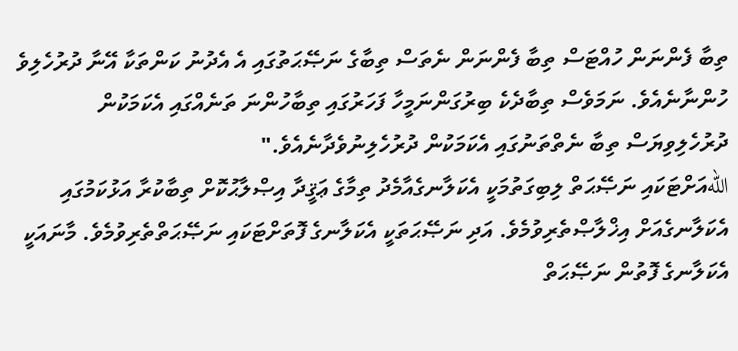ތިބާ ފެންނަން ހުއްޓަސް ތިބާ ފެންނަން ނެތަސް ތިބާގެ ނަޞޭޙަތުގައި އެ އެދުނު ކަންތަކާ އޭނާ ދުރުހެލިވެ ހުންނާނެއެވެ. ނަމަވެސް ތިބާދެކެ ބިރުގަންނަމީހާ ފަހަރުގައި ތިބާހުންނަ ތަނެއްގައި އެކަމަކުން ދުރުހެލިވިޔަސް ތިބާ ނެތްތަނުގައި އެކަމަކުން ދުރުހެލިނުވެދާނެއެވެ."
اللهއަށްޓަކައި ނަޞޭޙަތް ލިބިގަތުމަކީ އެކަލާނގެއާމެދު ތިމާގެ ޢަޤީދާ އިޞްލާޙުކޮށް ތިބާކުރާ އަޅުކަމުގައި އެކަލާނގެއަށް އިޚްލާޞްތެރިވުމެވެ. އަދި ނަޞޭޙަތަކީ އެކަލާނގެ ފޮތަށްޓަކައި ނަޞޭޙަތްތެރިވުމެވެ. މާނައަކީ އެކަލާނގެ ފޮތުން ނަޞޭޙަތް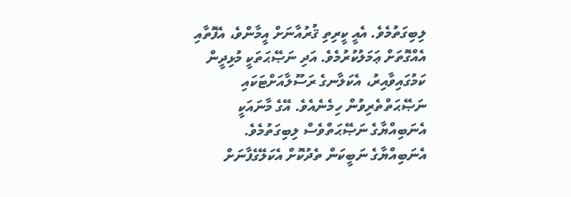ލިބިގަތުމެވެ. އެއީ ކީރިތި ޤުރުއާނަށް އީމާންވެ، އެފޮތާއި އެއްގޮތަށް ޢަމަލުކުރުމެވެ. އަދި ނަޞޭޙަތަކީ މުޅިދީން ކަމުގައިވާއިރު، އެކަލާނގެ ރަސޫލާއަށްޓަކައި ނަޞޭޙަތްތެރިވުން ހިމެނެއެވެ. އޭގެ މާނައަކީ އެނަބިއްޔާގެ ނަޞޭޙަތްވެސް ލިބިގަތުމެވެ. އެނަބިއްޔާގެ ނަބީކަން ތެދުކޮށް އެކަލޭގެފާނަށް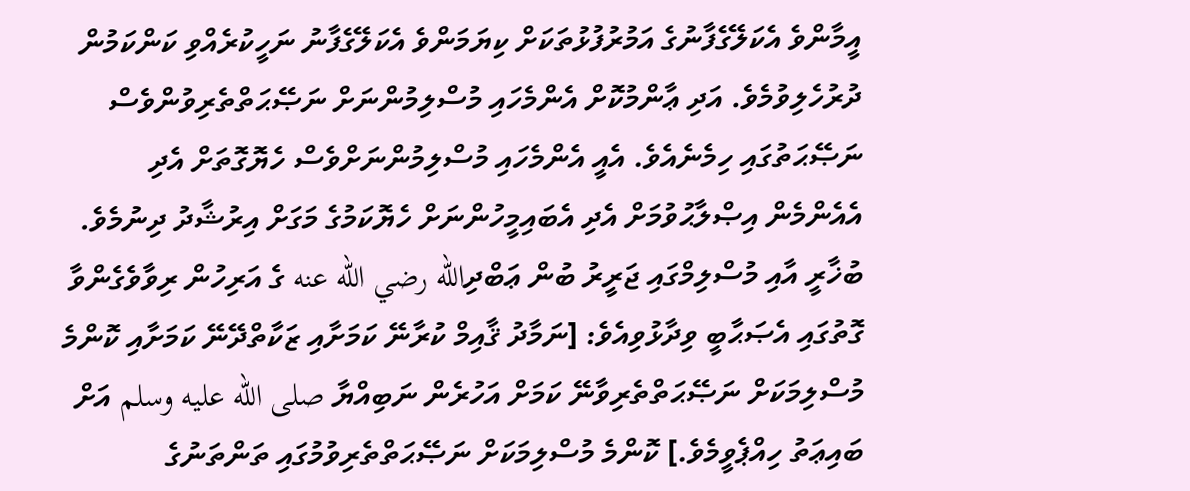އީމާންވެ އެކަލޭގެފާނުގެ އަމުރުފުޅުތަކަށް ކިޔަމަންވެ އެކަލޭގެފާނު ނަހީކުރެއްވި ކަންކަމުން ދުރުހެލިވުމެވެ. އަދި ޢާންމުކޮށް އެންމެހައި މުސްލިމުންނަށް ނަޞޭޙަތްތެރިވުންވެސް ނަޞޭޙަތުގައި ހިމެނެއެވެ. އެއީ އެންމެހައި މުސްލިމުންނަށްވެސް ހެޔޮގޮތަށް އެދި އެއެންމެން އިޞްލާޙުވުމަށް އެދި އެބައިމީހުންނަށް ހެޔޮކަމުގެ މަގަށް އިރުޝާދު ދިނުމެވެ. ބުޚާރީ އާއި މުސްލިމްގައި ޖަރީރު ބުން ޢަބްދިالله رضي الله عنه ގެ އަރިހުން ރިވާވެގެންވާ ގޮތުގައި އެޞަޙާބީ ވިދާޅުވިއެވެ: [ނަމާދު ޤާއިމް ކުރާނޭ ކަމަށާއި ޒަކާތްދޭނޭ ކަމަށާއި ކޮންމެ މުސްލިމަކަށް ނަޞޭޙަތްތެރިވާނޭ ކަމަށް އަހުރެން ނަބިއްޔާ صلى الله عليه وسلم އަށް ބައިޢަތު ހިއްޕެވީމެވެ.] ކޮންމެ މުސްލިމަކަށް ނަޞޭޙަތްތެރިވުމުގައި ތަންތަނުގެ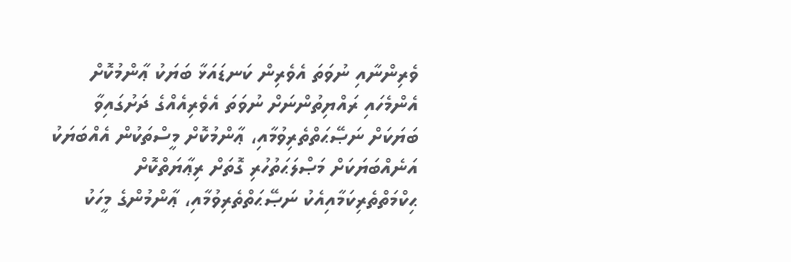ވެރިންނާއި ނުވަތަ އެވެރިން ކަނޑައަޅާ ބަޔަކު ޢާންމުކޮށް އެންމެހައި ރައްޔިތުންނަށް ނުވަތަ އެވެރިއެއްގެ ދަށުގައިވާ ބަޔަކަށް ނަޞޭޙަތްތެރިވުމާއި، ޢާންމުކޮށް މީސްތަކުން އެއްބަޔަކު އަނެއްބަޔަކަށް މަޞްލަޙަތުހުރި ގޮތަށް ރިޢާޔަތްކޮށް ޙިކްމަތްތެރިކަމާއިއެކު ނަޞޭޙަތްތެރިވުމާއި، ޢާންމުންގެ މީހަކު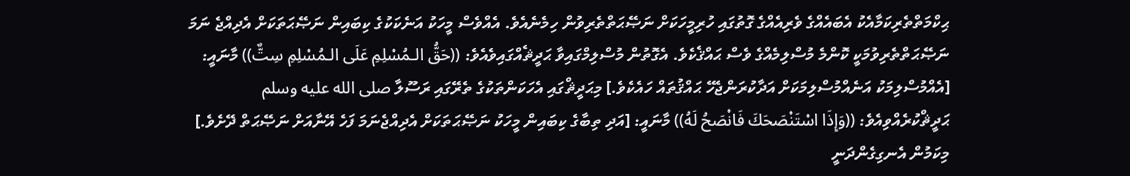ޙިކްމަތްތެރިކަމާއެކު އެބައެއްގެ ވެރިއެއްގެ ގޮތުގައި ހުރިމީހަކަށް ނަޞޭޙަތްތެރިވުން ހިމެނެއެވެ. އެއްވެސް މީހަކު އަނެކަކުގެ ކިބައިން ނަޞޭޙަތަކަށް އެދިއްޖެ ނަމަ ނަޞޭޙަތްތެރިވުމަކީ ކޮންމެ މުސްލިމެއްގެ ވެސް ޙައްޤެކެވެ. އެގޮތުން މުސްލިމްގައިވާ ޙަދީޘެއްގައިވެއެވެ: ((حَقُّ الـمُسْلِمِ عَلَى الـمُسْلِمِ سِتٌّ)) މާނައީ: [އެއްމުސްލިމަކު އަނެއްމުސްލިމަކަށް އަދާކުރަންޖެހޭ ޙައްޤުތައް ހައެކެވެ.] މިޙަދީޘްގައި އެހަކަންތަކުގެ ތެރޭގައި ރަސޫލާ صلى الله عليه وسلم ޙަދީޘްކުރެއްވިއެވެ: ((وَإِذَا اسْتَنْصَحَكَ فَانْصَحُ لَهُ)) މާނައީ: [އަދި ތިބާގެ ކިބައިން މީހަކު ނަޞޭޙަތަކަށް އެދިއްޖެނަމަ ފަހެ އޭނާއަށް ނަޞޭޙަތް ދޭށެވެ.]
މިކަމުން އެނގިގެންދަނީ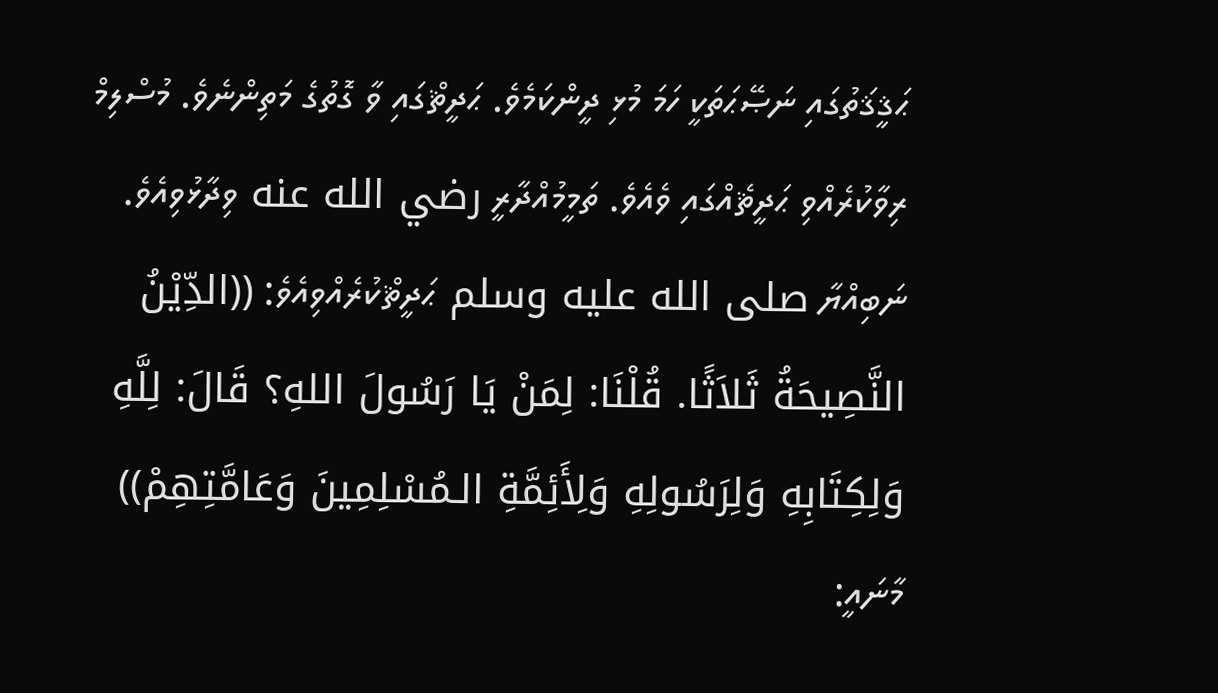ޙަޤީޤަތުގައި ނަޞޭޙަތަކީ ހަމަ މުޅި ދީންކަމެވެ. ޙަދީޘްގައި ވާ ގޮތުގެ މަތިންނެވެ. މުސްލިމް ރިވާކުރެއްވި ޙަދީޘެއްގައި ވެއެވެ. ތަމީމުއްދާރީ رضي الله عنه ވިދާޅުވިއެވެ. ނަބިއްޔާ صلى الله عليه وسلم ޙަދީޘްކުރެއްވިއެވެ: ((الدِّيْنُ النَّصِيحَةُ ثَلاَثًا. قُلْنَا: لِمَنْ يَا رَسُولَ اللهِ؟ قَالَ: لِلَّهِ وَلِكِتَابِهِ وَلِرَسُولِهِ وَلِأَئِمَّةِ الـمُسْلِمِينَ وَعَامَّتِهِمْ)) މާނައީ: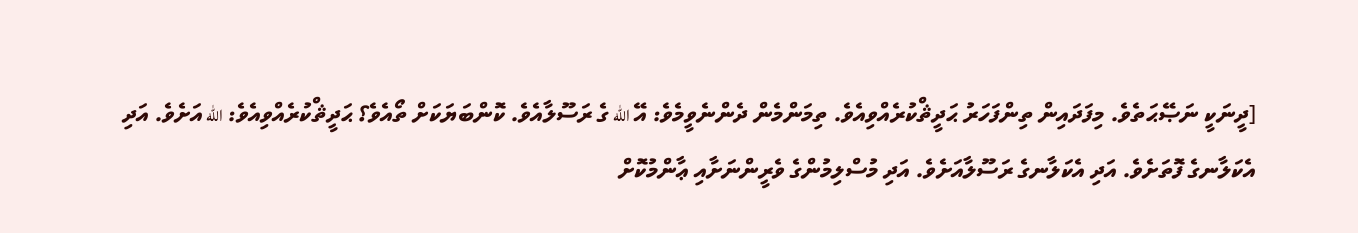[ދީނަކީ ނަޞޭޙަތެވެ. މިފަދައިން ތިންފަހަރު ޙަދީޘްކުރެއްވިއެވެ. ތިމަންމެން ދެންނެވީމެވެ: އޭ الله ގެ ރަސޫލާއެވެ. ކޮންބަޔަކަށް ތޯއެވެ؟ ޙަދީޘްކުރެއްވިއެވެ: الله އަށެވެ. އަދި އެކަލާނގެ ފޮތަށެވެ. އަދި އެކަލާނގެ ރަސޫލާއަށެވެ. އަދި މުސްލިމުންގެ ވެރީންނަށާއި ޢާންމުކޮށް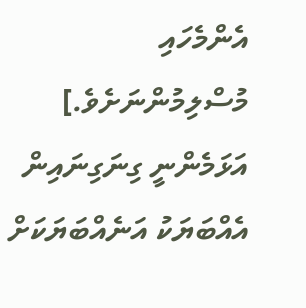އެންމެހައި މުސްލިމުންނަށެވެ.]
އަޅަމެންނީ ގިނަގިނައިން އެއްބަޔަކު އަނެއްބަޔަކަށް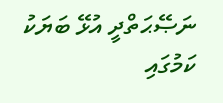ނަޞޭޙަތްދީ އުޅޭ ބަޔަކު ކަމުގައި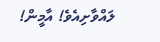ލައްވާށިއެވެ! އާމީން!